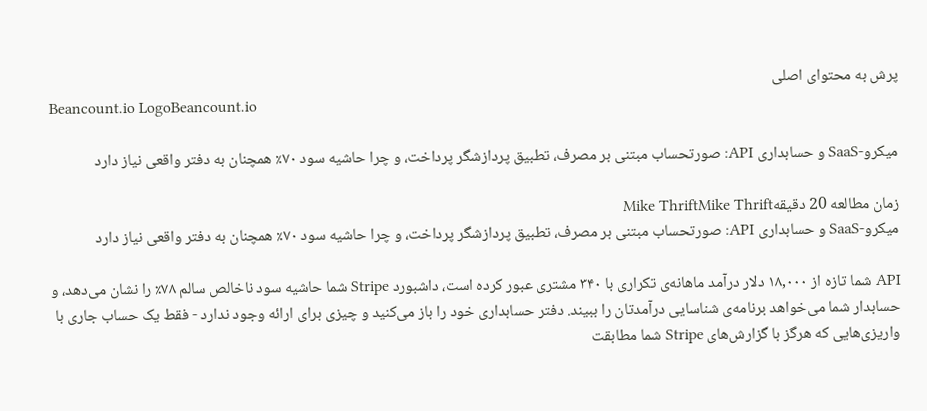پرش به محتوای اصلی
Beancount.io LogoBeancount.io

میکرو-SaaS و حسابداری API: صورتحساب مبتنی بر مصرف، تطبیق پردازشگر پرداخت، و چرا حاشیه سود ۷۰٪ همچنان به دفتر واقعی نیاز دارد

زمان مطالعه 20 دقیقهMike ThriftMike Thrift
میکرو-SaaS و حسابداری API: صورتحساب مبتنی بر مصرف، تطبیق پردازشگر پرداخت، و چرا حاشیه سود ۷۰٪ همچنان به دفتر واقعی نیاز دارد

API شما تازه از ۱۸,۰۰۰ دلار درآمد ماهانه‌ی تکراری با ۳۴۰ مشتری عبور کرده است، داشبورد Stripe شما حاشیه سود ناخالص سالم ۷۸٪ را نشان می‌دهد، و حسابدار شما می‌خواهد برنامه‌ی شناسایی درآمدتان را ببیند. دفتر حسابداری خود را باز می‌کنید و چیزی برای ارائه وجود ندارد - فقط یک حساب جاری با واریزی‌هایی که هرگز با گزارش‌های Stripe شما مطابقت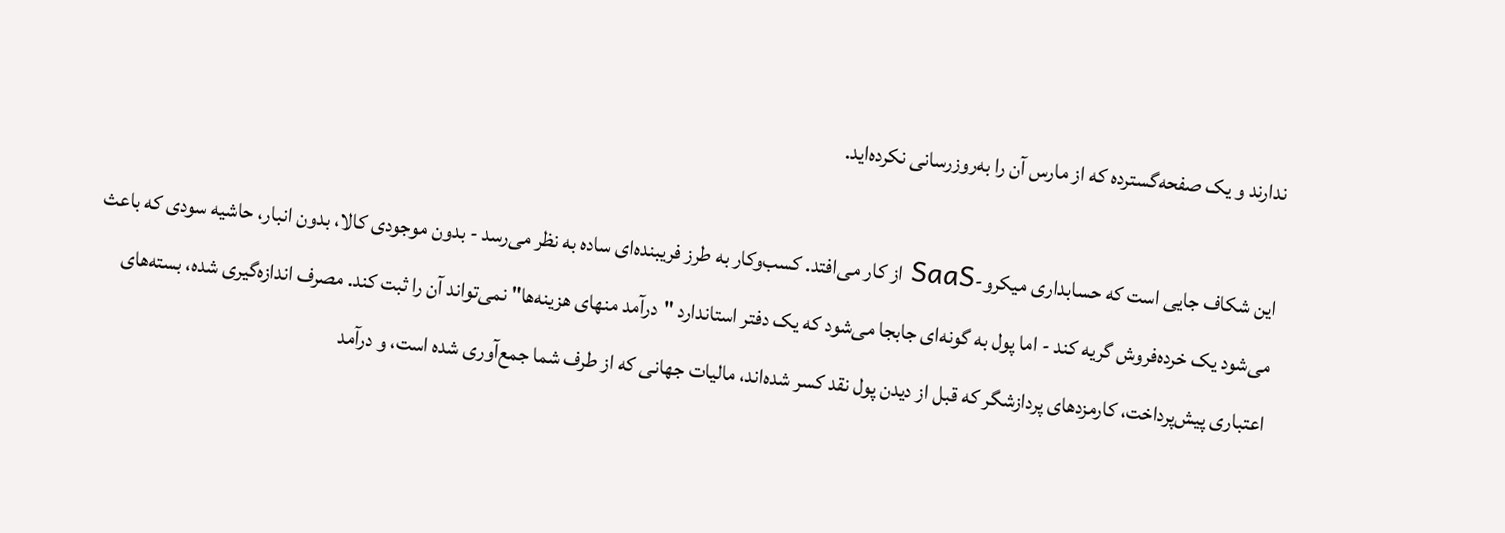ندارند و یک صفحه‌گسترده که از مارس آن را به‌روزرسانی نکرده‌اید.

این شکاف جایی است که حسابداری میکرو-SaaS از کار می‌افتد. کسب‌وکار به طرز فریبنده‌ای ساده به نظر می‌رسد - بدون موجودی کالا، بدون انبار، حاشیه سودی که باعث می‌شود یک خرده‌فروش گریه کند - اما پول به گونه‌ای جابجا می‌شود که یک دفتر استاندارد "درآمد منهای هزینه‌ها" نمی‌تواند آن را ثبت کند. مصرف اندازه‌گیری شده، بسته‌های اعتباری پیش‌پرداخت، کارمزدهای پردازشگر که قبل از دیدن پول نقد کسر شده‌اند، مالیات جهانی که از طرف شما جمع‌آوری شده است، و درآمد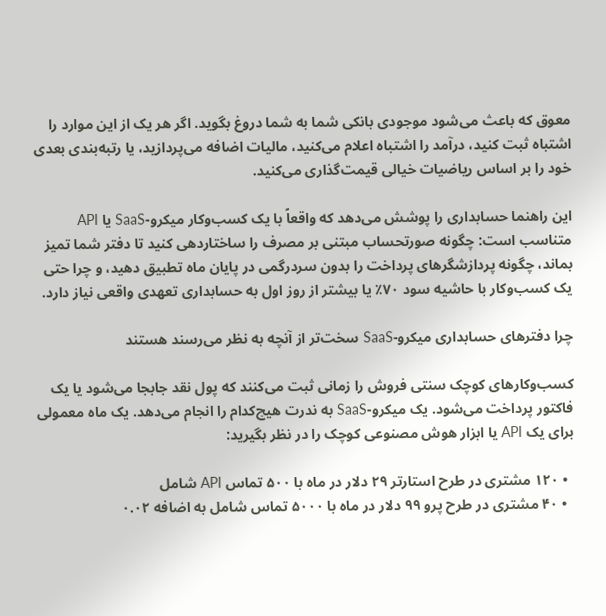معوق که باعث می‌شود موجودی بانکی شما به شما دروغ بگوید. اگر هر یک از این موارد را اشتباه ثبت کنید، درآمد را اشتباه اعلام می‌کنید، مالیات اضافه می‌پردازید، یا رتبه‌بندی بعدی خود را بر اساس ریاضیات خیالی قیمت‌گذاری می‌کنید.

این راهنما حسابداری را پوشش می‌دهد که واقعاً با یک کسب‌وکار میکرو-SaaS یا API متناسب است: چگونه صورتحساب مبتنی بر مصرف را ساختاردهی کنید تا دفتر شما تمیز بماند، چگونه پردازشگرهای پرداخت را بدون سردرگمی در پایان ماه تطبیق دهید، و چرا حتی یک کسب‌وکار با حاشیه سود ۷۰٪ یا بیشتر از روز اول به حسابداری تعهدی واقعی نیاز دارد.

چرا دفترهای حسابداری میکرو-SaaS سخت‌تر از آنچه به نظر می‌رسند هستند

کسب‌وکارهای کوچک سنتی فروش را زمانی ثبت می‌کنند که پول نقد جابجا می‌شود یا یک فاکتور پرداخت می‌شود. یک میکرو-SaaS به ندرت هیچ‌کدام را انجام می‌دهد. یک ماه معمولی برای یک API یا ابزار هوش مصنوعی کوچک را در نظر بگیرید:

  • ۱۲۰ مشتری در طرح استارتر ۲۹ دلار در ماه با ۵۰۰ تماس API شامل
  • ۴۰ مشتری در طرح پرو ۹۹ دلار در ماه با ۵۰۰۰ تماس شامل به اضافه ۰.۰۲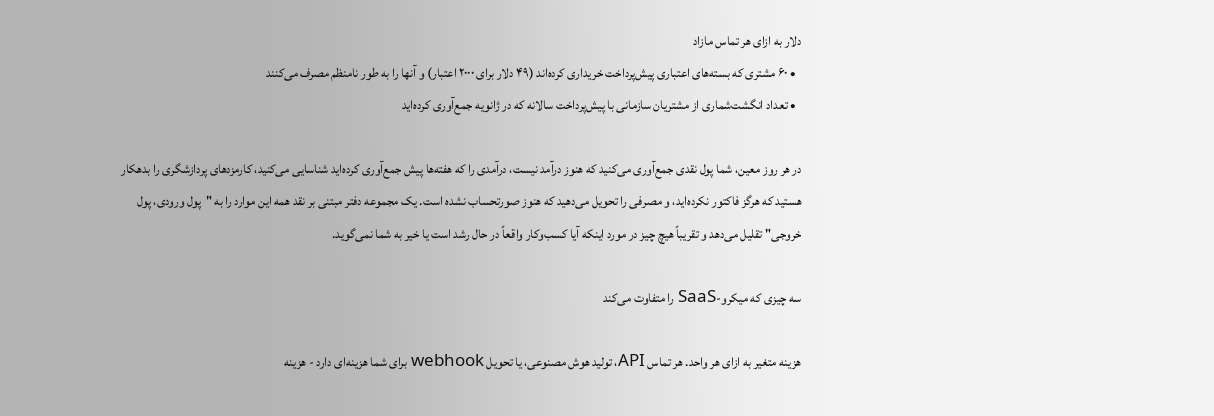دلار به ازای هر تماس مازاد
  • ۶۰ مشتری که بسته‌های اعتباری پیش‌پرداخت خریداری کرده‌اند (۴۹ دلار برای ۲۰۰۰ اعتبار) و آنها را به طور نامنظم مصرف می‌کنند
  • تعداد انگشت‌شماری از مشتریان سازمانی با پیش‌پرداخت سالانه که در ژانویه جمع‌آوری کرده‌اید

در هر روز معین، شما پول نقدی جمع‌آوری می‌کنید که هنوز درآمد نیست، درآمدی را که هفته‌ها پیش جمع‌آوری کرده‌اید شناسایی می‌کنید، کارمزدهای پردازشگری را بدهکار هستید که هرگز فاکتور نکرده‌اید، و مصرفی را تحویل می‌دهید که هنوز صورتحساب نشده است. یک مجموعه دفتر مبتنی بر نقد همه این موارد را به "پول ورودی، پول خروجی" تقلیل می‌دهد و تقریباً هیچ چیز در مورد اینکه آیا کسب‌وکار واقعاً در حال رشد است یا خیر به شما نمی‌گوید.

سه چیزی که میکرو-SaaS را متفاوت می‌کند

هزینه متغیر به ازای هر واحد. هر تماس API، تولید هوش مصنوعی، یا تحویل webhook برای شما هزینه‌ای دارد - هزینه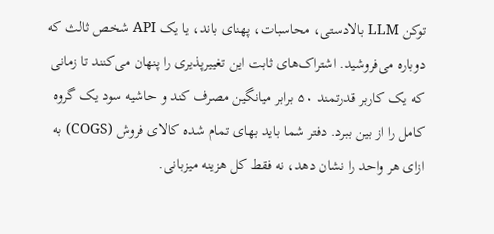توکن LLM بالادستی، محاسبات، پهنای باند، یا یک API شخص ثالث که دوباره می‌فروشید. اشتراک‌های ثابت این تغییرپذیری را پنهان می‌کنند تا زمانی که یک کاربر قدرتمند ۵۰ برابر میانگین مصرف کند و حاشیه سود یک گروه کامل را از بین ببرد. دفتر شما باید بهای تمام شده کالای فروش (COGS) به ازای هر واحد را نشان دهد، نه فقط کل هزینه میزبانی.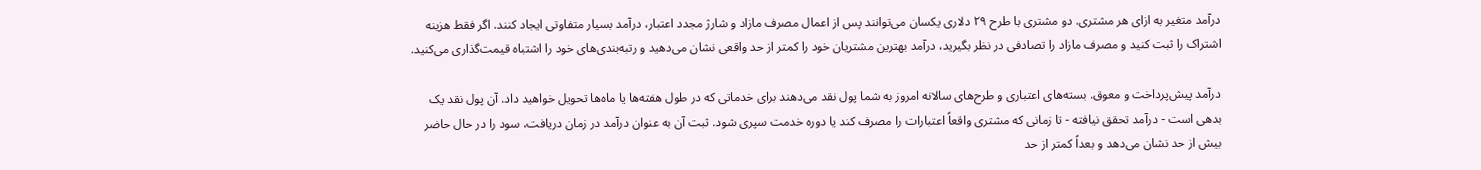درآمد متغیر به ازای هر مشتری. دو مشتری با طرح ۲۹ دلاری یکسان می‌توانند پس از اعمال مصرف مازاد و شارژ مجدد اعتبار، درآمد بسیار متفاوتی ایجاد کنند. اگر فقط هزینه اشتراک را ثبت کنید و مصرف مازاد را تصادفی در نظر بگیرید، درآمد بهترین مشتریان خود را کمتر از حد واقعی نشان می‌دهید و رتبه‌بندی‌های خود را اشتباه قیمت‌گذاری می‌کنید.

درآمد پیش‌پرداخت و معوق. بسته‌های اعتباری و طرح‌های سالانه امروز به شما پول نقد می‌دهند برای خدماتی که در طول هفته‌ها یا ماه‌ها تحویل خواهید داد. آن پول نقد یک بدهی است - درآمد تحقق نیافته - تا زمانی که مشتری واقعاً اعتبارات را مصرف کند یا دوره خدمت سپری شود. ثبت آن به عنوان درآمد در زمان دریافت، سود را در حال حاضر بیش از حد نشان می‌دهد و بعداً کمتر از حد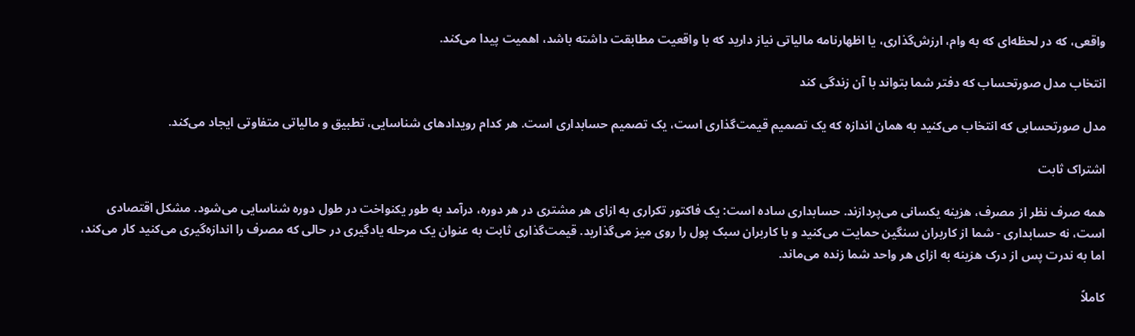واقعی، که در لحظه‌ای که به وام، ارزش‌گذاری، یا اظهارنامه مالیاتی نیاز دارید که با واقعیت مطابقت داشته باشد، اهمیت پیدا می‌کند.

انتخاب مدل صورتحساب که دفتر شما بتواند با آن زندگی کند

مدل صورتحسابی که انتخاب می‌کنید به همان اندازه که یک تصمیم قیمت‌گذاری است، یک تصمیم حسابداری است. هر کدام رویدادهای شناسایی، تطبیق و مالیاتی متفاوتی ایجاد می‌کند.

اشتراک ثابت

همه صرف نظر از مصرف، هزینه یکسانی می‌پردازند. حسابداری ساده است: یک فاکتور تکراری به ازای هر مشتری در هر دوره، درآمد به طور یکنواخت در طول دوره شناسایی می‌شود. مشکل اقتصادی است، نه حسابداری - شما از کاربران سنگین حمایت می‌کنید و با کاربران سبک پول را روی میز می‌گذارید. قیمت‌گذاری ثابت به عنوان یک مرحله یادگیری در حالی که مصرف را اندازه‌گیری می‌کنید کار می‌کند، اما به ندرت پس از درک هزینه به ازای هر واحد شما زنده می‌ماند.

کاملاً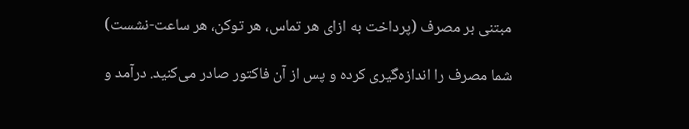مبتنی بر مصرف (پرداخت به ازای هر تماس، هر توکن، هر ساعت-نشست)

شما مصرف را اندازه‌گیری کرده و پس از آن فاکتور صادر می‌کنید. درآمد و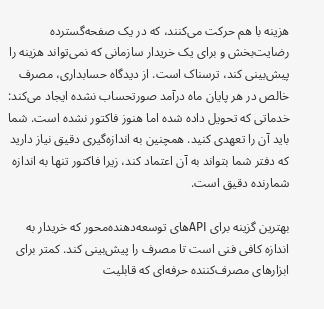هزینه با هم حرکت می‌کنند، که در یک صفحه‌گسترده رضایت‌بخش و برای یک خریدار سازمانی که نمی‌تواند هزینه را پیش‌بینی کند، ترسناک است. از دیدگاه حسابداری، مصرف خالص در هر پایان ماه درآمد صورتحساب نشده ایجاد می‌کند: خدماتی که تحویل داده شده اما هنوز فاکتور نشده است. شما باید آن را تعهدی کنید. همچنین به اندازه‌گیری دقیق نیاز دارید که دفتر شما بتواند به آن اعتماد کند، زیرا فاکتور تنها به اندازه شمارنده دقیق است.

بهترین گزینه برای APIهای توسعه‌دهنده‌محور که خریدار به اندازه کافی فنی است تا مصرف را پیش‌بینی کند. کمتر برای ابزارهای مصرف‌کننده حرفه‌ای که قابلیت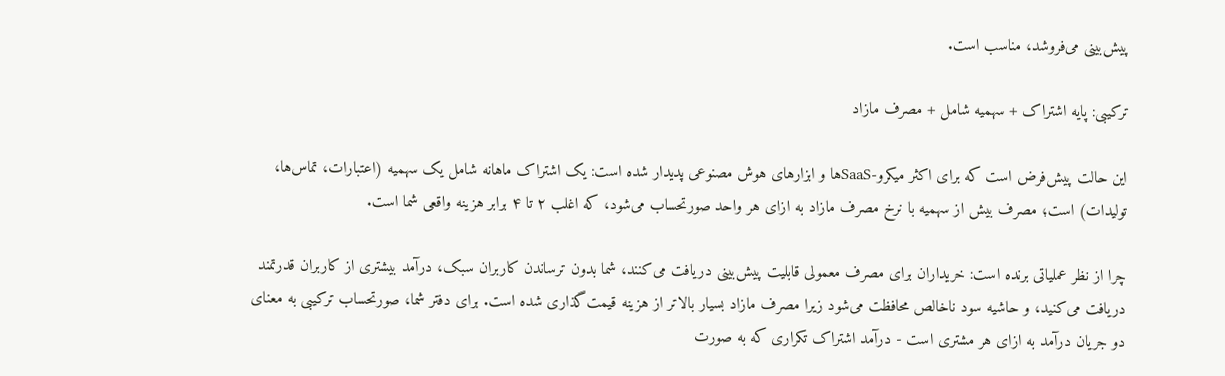پیش‌بینی می‌فروشد، مناسب است.

ترکیبی: پایه اشتراک + سهمیه شامل + مصرف مازاد

این حالت پیش‌فرض است که برای اکثر میکرو-SaaSها و ابزارهای هوش مصنوعی پدیدار شده است: یک اشتراک ماهانه شامل یک سهمیه (اعتبارات، تماس‌ها، تولیدات) است؛ مصرف بیش از سهمیه با نرخ مصرف مازاد به ازای هر واحد صورتحساب می‌شود، که اغلب ۲ تا ۴ برابر هزینه واقعی شما است.

چرا از نظر عملیاتی برنده است: خریداران برای مصرف معمولی قابلیت پیش‌بینی دریافت می‌کنند، شما بدون ترساندن کاربران سبک، درآمد بیشتری از کاربران قدرتمند دریافت می‌کنید، و حاشیه سود ناخالص محافظت می‌شود زیرا مصرف مازاد بسیار بالاتر از هزینه قیمت‌گذاری شده است. برای دفتر شما، صورتحساب ترکیبی به معنای دو جریان درآمد به ازای هر مشتری است - درآمد اشتراک تکراری که به صورت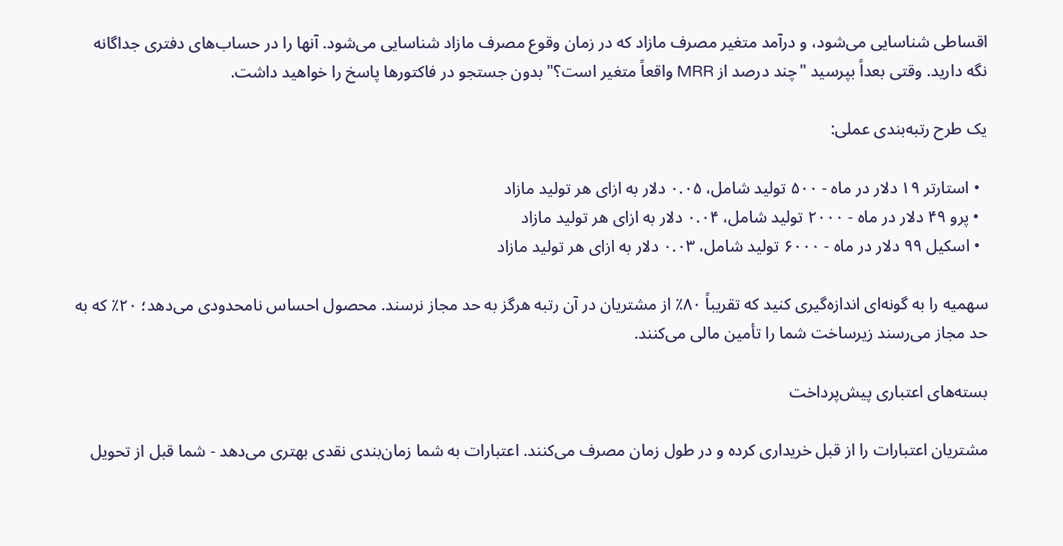اقساطی شناسایی می‌شود، و درآمد متغیر مصرف مازاد که در زمان وقوع مصرف مازاد شناسایی می‌شود. آنها را در حساب‌های دفتری جداگانه نگه دارید. وقتی بعداً بپرسید "چند درصد از MRR واقعاً متغیر است؟" بدون جستجو در فاکتورها پاسخ را خواهید داشت.

یک طرح رتبه‌بندی عملی:

  • استارتر ۱۹ دلار در ماه - ۵۰۰ تولید شامل، ۰.۰۵ دلار به ازای هر تولید مازاد
  • پرو ۴۹ دلار در ماه - ۲۰۰۰ تولید شامل، ۰.۰۴ دلار به ازای هر تولید مازاد
  • اسکیل ۹۹ دلار در ماه - ۶۰۰۰ تولید شامل، ۰.۰۳ دلار به ازای هر تولید مازاد

سهمیه را به گونه‌ای اندازه‌گیری کنید که تقریباً ۸۰٪ از مشتریان در آن رتبه هرگز به حد مجاز نرسند. محصول احساس نامحدودی می‌دهد؛ ۲۰٪ که به حد مجاز می‌رسند زیرساخت شما را تأمین مالی می‌کنند.

بسته‌های اعتباری پیش‌پرداخت

مشتریان اعتبارات را از قبل خریداری کرده و در طول زمان مصرف می‌کنند. اعتبارات به شما زمان‌بندی نقدی بهتری می‌دهد - شما قبل از تحویل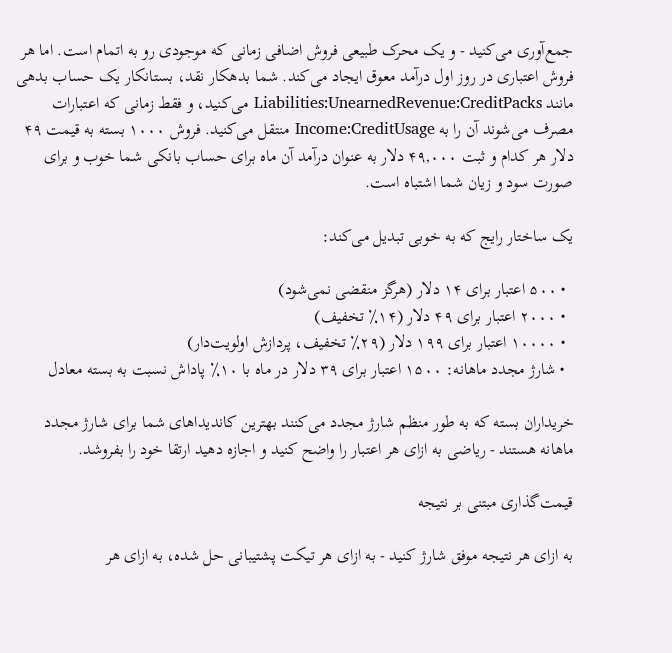جمع‌آوری می‌کنید - و یک محرک طبیعی فروش اضافی زمانی که موجودی رو به اتمام است. اما هر فروش اعتباری در روز اول درآمد معوق ایجاد می‌کند. شما بدهکار نقد، بستانکار یک حساب بدهی مانند Liabilities:UnearnedRevenue:CreditPacks می‌کنید، و فقط زمانی که اعتبارات مصرف می‌شوند آن را به Income:CreditUsage منتقل می‌کنید. فروش ۱۰۰۰ بسته به قیمت ۴۹ دلار هر کدام و ثبت ۴۹,۰۰۰ دلار به عنوان درآمد آن ماه برای حساب بانکی شما خوب و برای صورت سود و زیان شما اشتباه است.

یک ساختار رایج که به خوبی تبدیل می‌کند:

  • ۵۰۰ اعتبار برای ۱۴ دلار (هرگز منقضی نمی‌شود)
  • ۲۰۰۰ اعتبار برای ۴۹ دلار (۱۴٪ تخفیف)
  • ۱۰۰۰۰ اعتبار برای ۱۹۹ دلار (۲۹٪ تخفیف، پردازش اولویت‌دار)
  • شارژ مجدد ماهانه: ۱۵۰۰ اعتبار برای ۳۹ دلار در ماه با ۱۰٪ پاداش نسبت به بسته معادل

خریداران بسته که به طور منظم شارژ مجدد می‌کنند بهترین کاندیداهای شما برای شارژ مجدد ماهانه هستند - ریاضی به ازای هر اعتبار را واضح کنید و اجازه دهید ارتقا خود را بفروشد.

قیمت‌گذاری مبتنی بر نتیجه

به ازای هر نتیجه موفق شارژ کنید - به ازای هر تیکت پشتیبانی حل شده، به ازای هر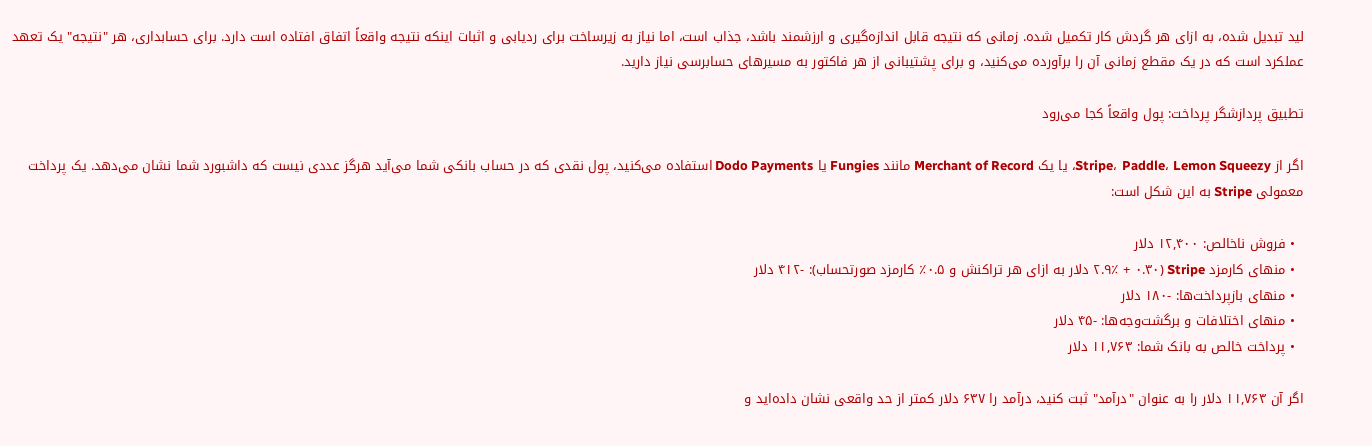لید تبدیل شده، به ازای هر گردش کار تکمیل شده. زمانی که نتیجه قابل اندازه‌گیری و ارزشمند باشد، جذاب است، اما نیاز به زیرساخت برای ردیابی و اثبات اینکه نتیجه واقعاً اتفاق افتاده است دارد. برای حسابداری، هر "نتیجه" یک تعهد عملکرد است که در یک مقطع زمانی آن را برآورده می‌کنید، و برای پشتیبانی از هر فاکتور به مسیرهای حسابرسی نیاز دارید.

تطبیق پردازشگر پرداخت: پول واقعاً کجا می‌رود

اگر از Stripe، Paddle، Lemon Squeezy، یا یک Merchant of Record مانند Fungies یا Dodo Payments استفاده می‌کنید، پول نقدی که در حساب بانکی شما می‌آید هرگز عددی نیست که داشبورد شما نشان می‌دهد. یک پرداخت معمولی Stripe به این شکل است:

  • فروش ناخالص: ۱۲,۴۰۰ دلار
  • منهای کارمزد Stripe (۲.۹٪ + ۰.۳۰ دلار به ازای هر تراکنش و ۰.۵٪ کارمزد صورتحساب): -۴۱۲ دلار
  • منهای بازپرداخت‌ها: -۱۸۰ دلار
  • منهای اختلافات و برگشت‌وجه‌ها: -۴۵ دلار
  • پرداخت خالص به بانک شما: ۱۱,۷۶۳ دلار

اگر آن ۱۱,۷۶۳ دلار را به عنوان "درآمد" ثبت کنید، درآمد را ۶۳۷ دلار کمتر از حد واقعی نشان داده‌اید و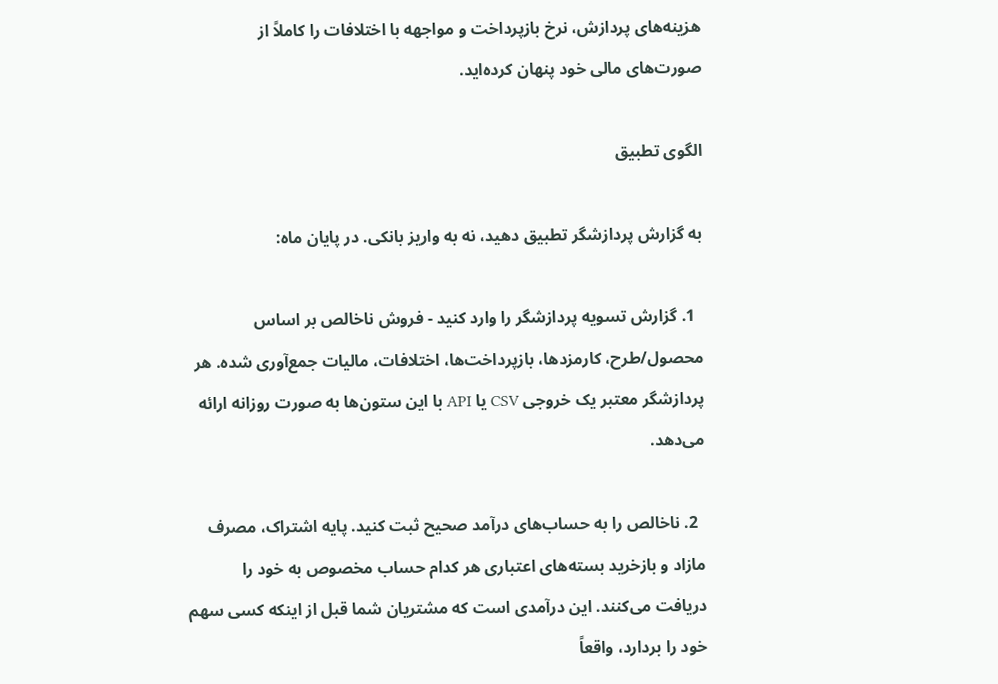هزینه‌های پردازش، نرخ بازپرداخت و مواجهه با اختلافات را کاملاً از صورت‌های مالی خود پنهان کرده‌اید.

الگوی تطبیق

به گزارش پردازشگر تطبیق دهید، نه به واریز بانکی. در پایان ماه:

  1. گزارش تسویه پردازشگر را وارد کنید - فروش ناخالص بر اساس محصول/طرح، کارمزدها، بازپرداخت‌ها، اختلافات، مالیات جمع‌آوری شده. هر پردازشگر معتبر یک خروجی CSV یا API با این ستون‌ها به صورت روزانه ارائه می‌دهد.

  2. ناخالص را به حساب‌های درآمد صحیح ثبت کنید. پایه اشتراک، مصرف مازاد و بازخرید بسته‌های اعتباری هر کدام حساب مخصوص به خود را دریافت می‌کنند. این درآمدی است که مشتریان شما قبل از اینکه کسی سهم خود را بردارد، واقعاً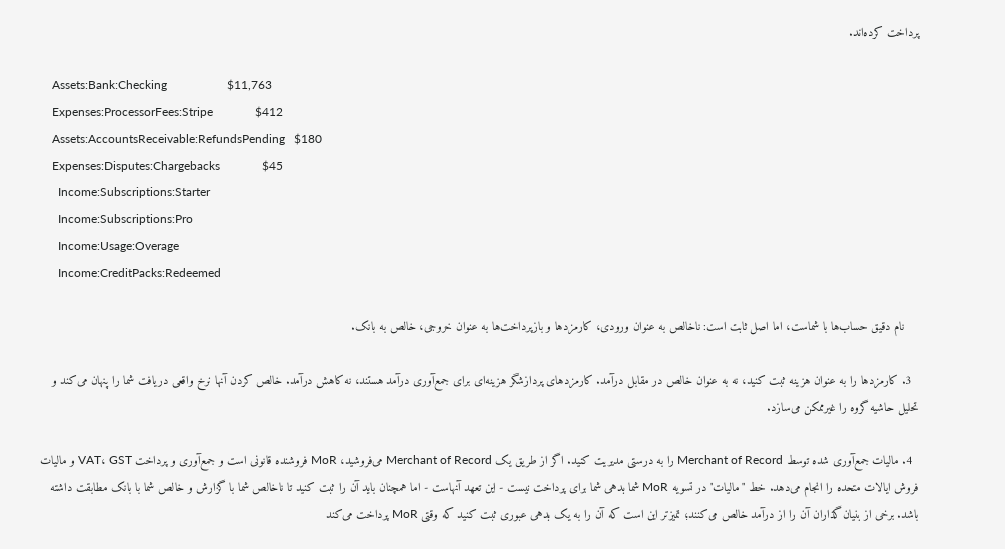پرداخت کرده‌اند.

    Assets:Bank:Checking                    $11,763
    Expenses:ProcessorFees:Stripe              $412
    Assets:AccountsReceivable:RefundsPending   $180
    Expenses:Disputes:Chargebacks              $45
      Income:Subscriptions:Starter
      Income:Subscriptions:Pro
      Income:Usage:Overage
      Income:CreditPacks:Redeemed

    نام دقیق حساب‌ها با شماست، اما اصل ثابت است: ناخالص به عنوان ورودی، کارمزدها و بازپرداخت‌ها به عنوان خروجی، خالص به بانک.

  3. کارمزدها را به عنوان هزینه ثبت کنید، نه به عنوان خالص در مقابل درآمد. کارمزدهای پردازشگر هزینه‌ای برای جمع‌آوری درآمد هستند، نه کاهش درآمد. خالص کردن آنها نرخ واقعی دریافت شما را پنهان می‌کند و تحلیل حاشیه گروه را غیرممکن می‌سازد.

  4. مالیات جمع‌آوری شده توسط Merchant of Record را به درستی مدیریت کنید. اگر از طریق یک Merchant of Record می‌فروشید، MoR فروشنده قانونی است و جمع‌آوری و پرداخت VAT، GST و مالیات فروش ایالات متحده را انجام می‌دهد. خط "مالیات" در تسویه MoR شما بدهی شما برای پرداخت نیست - این تعهد آنهاست - اما همچنان باید آن را ثبت کنید تا ناخالص شما با گزارش و خالص شما با بانک مطابقت داشته باشد. برخی از بنیان‌گذاران آن را از درآمد خالص می‌کنند؛ تمیزتر این است که آن را به یک بدهی عبوری ثبت کنید که وقتی MoR پرداخت می‌کند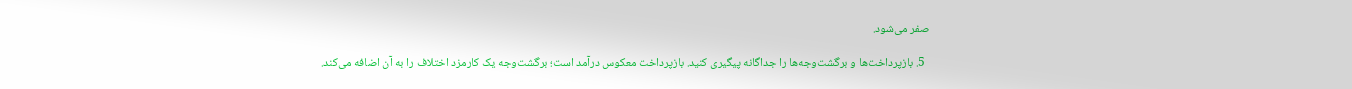صفر می‌شود.

  5. بازپرداخت‌ها و برگشت‌وجه‌ها را جداگانه پیگیری کنید. بازپرداخت معکوس درآمد است؛ برگشت‌وجه یک کارمزد اختلاف را به آن اضافه می‌کند.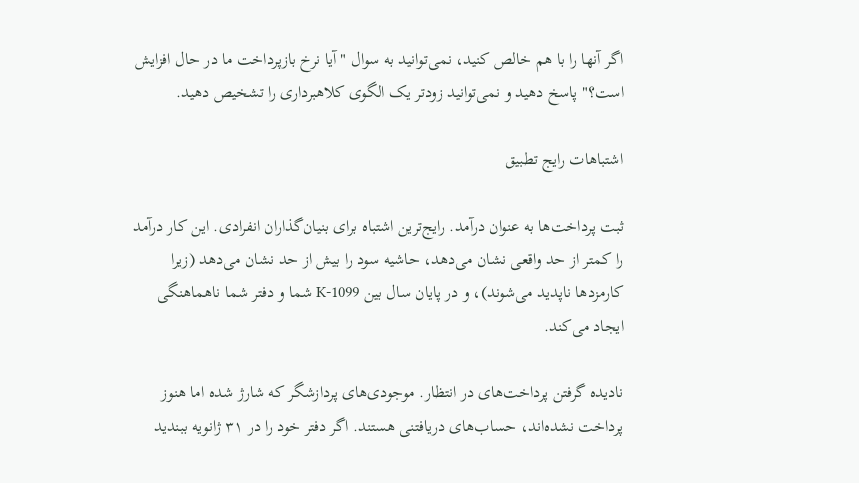اگر آنها را با هم خالص کنید، نمی‌توانید به سوال "آیا نرخ بازپرداخت ما در حال افزایش است؟" پاسخ دهید و نمی‌توانید زودتر یک الگوی کلاهبرداری را تشخیص دهید.

اشتباهات رایج تطبیق

ثبت پرداخت‌ها به عنوان درآمد. رایج‌ترین اشتباه برای بنیان‌گذاران انفرادی. این کار درآمد را کمتر از حد واقعی نشان می‌دهد، حاشیه سود را بیش از حد نشان می‌دهد (زیرا کارمزدها ناپدید می‌شوند)، و در پایان سال بین 1099-K شما و دفتر شما ناهماهنگی ایجاد می‌کند.

نادیده گرفتن پرداخت‌های در انتظار. موجودی‌های پردازشگر که شارژ شده اما هنوز پرداخت نشده‌اند، حساب‌های دریافتنی هستند. اگر دفتر خود را در ۳۱ ژانویه ببندید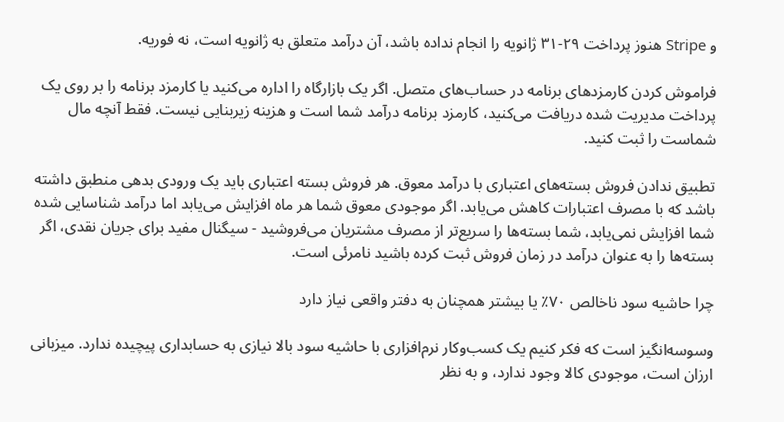و Stripe هنوز پرداخت ۲۹-۳۱ ژانویه را انجام نداده باشد، آن درآمد متعلق به ژانویه است، نه فوریه.

فراموش کردن کارمزدهای برنامه در حساب‌های متصل. اگر یک بازارگاه را اداره می‌کنید یا کارمزد برنامه را بر روی یک پرداخت مدیریت شده دریافت می‌کنید، کارمزد برنامه درآمد شما است و هزینه زیربنایی نیست. فقط آنچه مال شماست را ثبت کنید.

تطبیق ندادن فروش بسته‌های اعتباری با درآمد معوق. هر فروش بسته اعتباری باید یک ورودی بدهی منطبق داشته باشد که با مصرف اعتبارات کاهش می‌یابد. اگر موجودی معوق شما هر ماه افزایش می‌یابد اما درآمد شناسایی شده شما افزایش نمی‌یابد، شما بسته‌ها را سریع‌تر از مصرف مشتریان می‌فروشید - سیگنال مفید برای جریان نقدی، اگر بسته‌ها را به عنوان درآمد در زمان فروش ثبت کرده باشید نامرئی است.

چرا حاشیه سود ناخالص ۷۰٪ یا بیشتر همچنان به دفتر واقعی نیاز دارد

وسوسه‌انگیز است که فکر کنیم یک کسب‌وکار نرم‌افزاری با حاشیه سود بالا نیازی به حسابداری پیچیده ندارد. میزبانی ارزان است، موجودی کالا وجود ندارد، و به نظر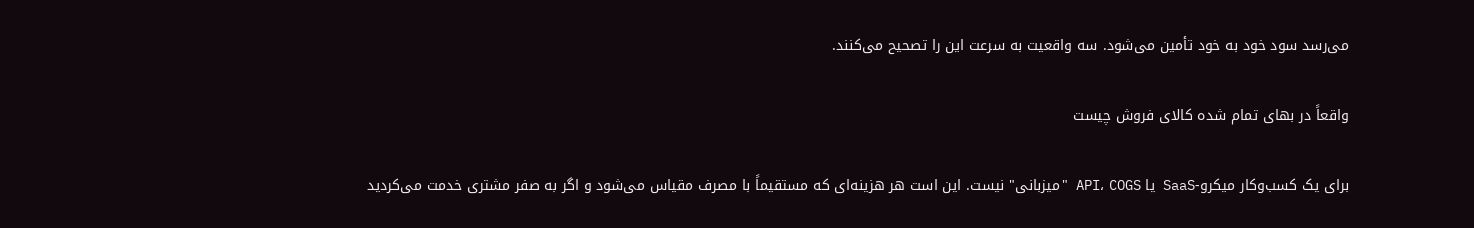می‌رسد سود خود به خود تأمین می‌شود. سه واقعیت به سرعت این را تصحیح می‌کنند.

واقعاً در بهای تمام شده کالای فروش چیست

برای یک کسب‌وکار میکرو-SaaS یا API، COGS "میزبانی" نیست. این است هر هزینه‌ای که مستقیماً با مصرف مقیاس می‌شود و اگر به صفر مشتری خدمت می‌کردید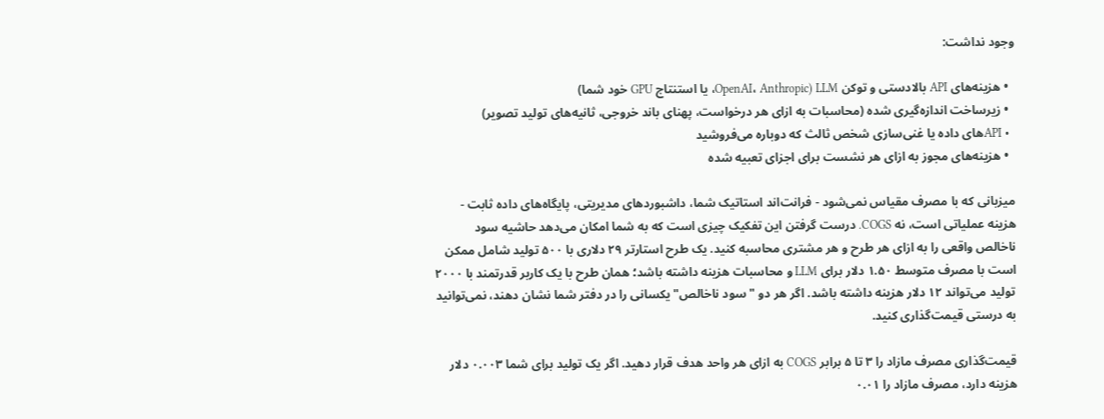وجود نداشت:

  • هزینه‌های API بالادستی و توکن LLM (OpenAI، Anthropic، یا استنتاج GPU خود شما)
  • زیرساخت اندازه‌گیری شده (محاسبات به ازای هر درخواست، پهنای باند خروجی، ثانیه‌های تولید تصویر)
  • APIهای داده یا غنی‌سازی شخص ثالث که دوباره می‌فروشید
  • هزینه‌های مجوز به ازای هر نشست برای اجزای تعبیه شده

میزبانی که با مصرف مقیاس نمی‌شود - فرانت‌اند استاتیک شما، داشبوردهای مدیریتی، پایگاه‌های داده ثابت - هزینه عملیاتی است، نه COGS. درست گرفتن این تفکیک چیزی است که به شما امکان می‌دهد حاشیه سود ناخالص واقعی را به ازای هر طرح و هر مشتری محاسبه کنید. یک طرح استارتر ۲۹ دلاری با ۵۰۰ تولید شامل ممکن است با مصرف متوسط ۱.۵۰ دلار برای LLM و محاسبات هزینه داشته باشد؛ همان طرح با یک کاربر قدرتمند با ۲۰۰۰ تولید می‌تواند ۱۲ دلار هزینه داشته باشد. اگر هر دو "سود ناخالص" یکسانی را در دفتر شما نشان دهند، نمی‌توانید به درستی قیمت‌گذاری کنید.

قیمت‌گذاری مصرف مازاد را ۳ تا ۵ برابر COGS به ازای هر واحد هدف قرار دهید. اگر یک تولید برای شما ۰.۰۰۳ دلار هزینه دارد، مصرف مازاد را ۰.۰۱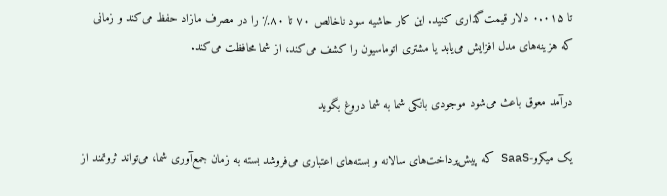تا ۰.۰۱۵ دلار قیمت‌گذاری کنید. این کار حاشیه سود ناخالص ۷۰ تا ۸۰٪ را در مصرف مازاد حفظ می‌کند و زمانی که هزینه‌های مدل افزایش می‌یابد یا مشتری اتوماسیون را کشف می‌کند، از شما محافظت می‌کند.

درآمد معوق باعث می‌شود موجودی بانکی شما به شما دروغ بگوید

یک میکرو-SaaS که پیش‌پرداخت‌های سالانه و بسته‌های اعتباری می‌فروشد بسته به زمان جمع‌آوری شما، می‌تواند ثروتمند از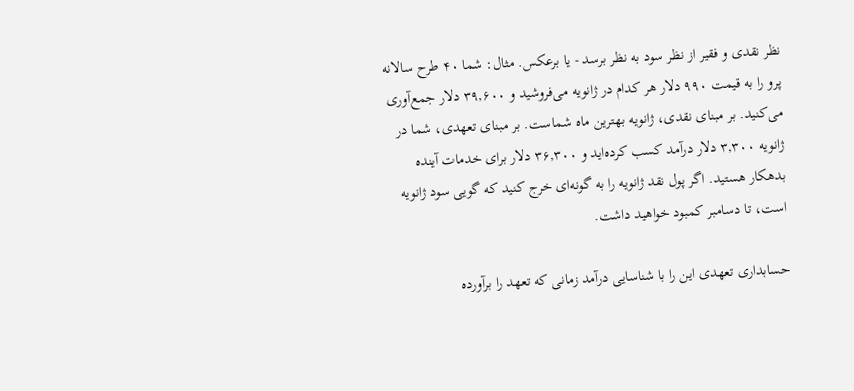نظر نقدی و فقیر از نظر سود به نظر برسد - یا برعکس. مثال: شما ۴۰ طرح سالانه پرو را به قیمت ۹۹۰ دلار هر کدام در ژانویه می‌فروشید و ۳۹,۶۰۰ دلار جمع‌آوری می‌کنید. بر مبنای نقدی، ژانویه بهترین ماه شماست. بر مبنای تعهدی، شما در ژانویه ۳,۳۰۰ دلار درآمد کسب کرده‌اید و ۳۶,۳۰۰ دلار برای خدمات آینده بدهکار هستید. اگر پول نقد ژانویه را به گونه‌ای خرج کنید که گویی سود ژانویه است، تا دسامبر کمبود خواهید داشت.

حسابداری تعهدی این را با شناسایی درآمد زمانی که تعهد را برآورده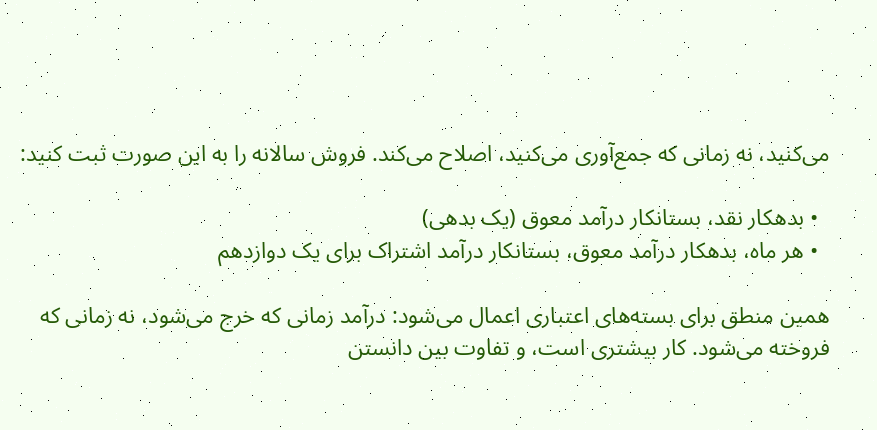می‌کنید، نه زمانی که جمع‌آوری می‌کنید، اصلاح می‌کند. فروش سالانه را به این صورت ثبت کنید:

  • بدهکار نقد، بستانکار درآمد معوق (یک بدهی)
  • هر ماه، بدهکار درآمد معوق، بستانکار درآمد اشتراک برای یک دوازدهم

همین منطق برای بسته‌های اعتباری اعمال می‌شود: درآمد زمانی که خرج می‌شود، نه زمانی که فروخته می‌شود. کار بیشتری است، و تفاوت بین دانستن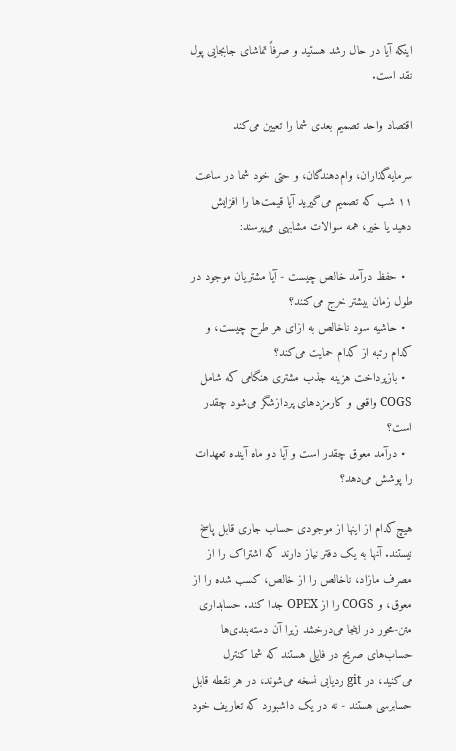اینکه آیا در حال رشد هستید و صرفاً تماشای جابجایی پول نقد است.

اقتصاد واحد تصمیم بعدی شما را تعیین می‌کند

سرمایه‌گذاران، وام‌دهندگان، و حتی خود شما در ساعت ۱۱ شب که تصمیم می‌گیرید آیا قیمت‌ها را افزایش دهید یا خیر، همه سوالات مشابهی می‌پرسند:

  • حفظ درآمد خالص چیست - آیا مشتریان موجود در طول زمان بیشتر خرج می‌کنند؟
  • حاشیه سود ناخالص به ازای هر طرح چیست، و کدام رتبه از کدام حمایت می‌کند؟
  • بازپرداخت هزینه جذب مشتری هنگامی که شامل COGS واقعی و کارمزدهای پردازشگر می‌شود چقدر است؟
  • درآمد معوق چقدر است و آیا دو ماه آینده تعهدات را پوشش می‌دهد؟

هیچ‌کدام از اینها از موجودی حساب جاری قابل پاسخ نیستند. آنها به یک دفتر نیاز دارند که اشتراک را از مصرف مازاد، ناخالص را از خالص، کسب شده را از معوق، و COGS را از OPEX جدا کند. حسابداری متن-محور در اینجا می‌درخشد زیرا آن دسته‌بندی‌ها حساب‌های صریح در فایلی هستند که شما کنترل می‌کنید، در git ردیابی نسخه می‌شوند، در هر نقطه قابل حسابرسی هستند - نه در یک داشبورد که تعاریف خود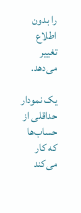را بدون اطلاع تغییر می‌دهد.

یک نمودار حداقلی از حساب‌ها که کار می‌کند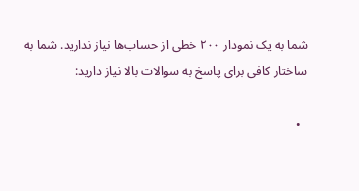شما به یک نمودار ۲۰۰ خطی از حساب‌ها نیاز ندارید. شما به ساختار کافی برای پاسخ به سوالات بالا نیاز دارید:

  •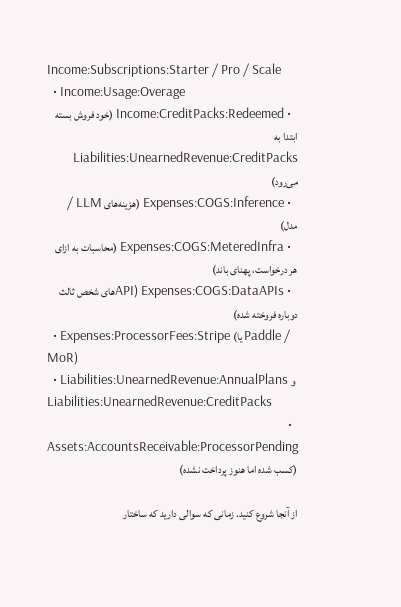Income:Subscriptions:Starter / Pro / Scale
  • Income:Usage:Overage
  • Income:CreditPacks:Redeemed (خود فروش بسته ابتدا به Liabilities:UnearnedRevenue:CreditPacks می‌رود)
  • Expenses:COGS:Inference (هزینه‌های LLM / مدل)
  • Expenses:COGS:MeteredInfra (محاسبات به ازای هر درخواست، پهنای باند)
  • Expenses:COGS:DataAPIs (APIهای شخص ثالث دوباره فروخته شده)
  • Expenses:ProcessorFees:Stripe (یا Paddle / MoR)
  • Liabilities:UnearnedRevenue:AnnualPlans و Liabilities:UnearnedRevenue:CreditPacks
  • Assets:AccountsReceivable:ProcessorPending (کسب شده اما هنوز پرداخت نشده)

از آنجا شروع کنید. زمانی که سوالی دارید که ساختار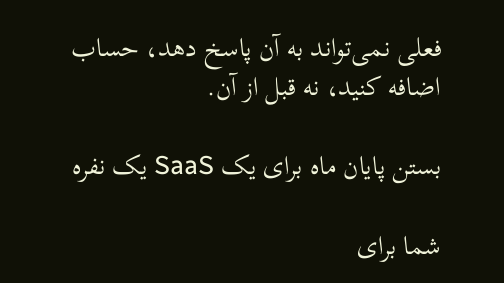فعلی نمی‌تواند به آن پاسخ دهد، حساب اضافه کنید، نه قبل از آن.

بستن پایان ماه برای یک SaaS یک نفره

شما برای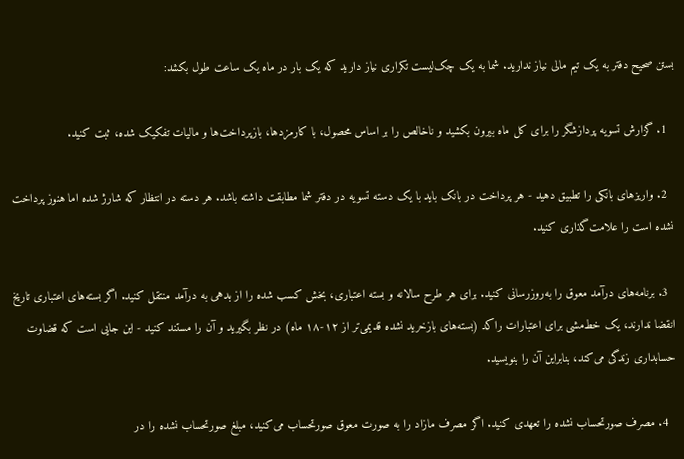بستن صحیح دفتر به یک تیم مالی نیاز ندارید. شما به یک چک‌لیست تکراری نیاز دارید که یک بار در ماه یک ساعت طول بکشد:

  1. گزارش تسویه پردازشگر را برای کل ماه بیرون بکشید و ناخالص را بر اساس محصول، با کارمزدها، بازپرداخت‌ها و مالیات تفکیک شده، ثبت کنید.

  2. واریزهای بانکی را تطبیق دهید - هر پرداخت در بانک باید با یک دسته تسویه در دفتر شما مطابقت داشته باشد. هر دسته در انتظار که شارژ شده اما هنوز پرداخت نشده است را علامت‌گذاری کنید.

  3. برنامه‌های درآمد معوق را به‌روزرسانی کنید. برای هر طرح سالانه و بسته اعتباری، بخش کسب شده را از بدهی به درآمد منتقل کنید. اگر بسته‌های اعتباری تاریخ انقضا ندارند، یک خط‌مشی برای اعتبارات راکد (بسته‌های بازخرید نشده قدیمی‌تر از ۱۲-۱۸ ماه) در نظر بگیرید و آن را مستند کنید - این جایی است که قضاوت حسابداری زندگی می‌کند، بنابراین آن را بنویسید.

  4. مصرف صورتحساب نشده را تعهدی کنید. اگر مصرف مازاد را به صورت معوق صورتحساب می‌کنید، مبلغ صورتحساب نشده را در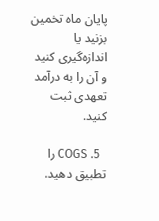پایان ماه تخمین بزنید یا اندازه‌گیری کنید و آن را به درآمد تعهدی ثبت کنید.

  5. COGS را تطبیق دهید.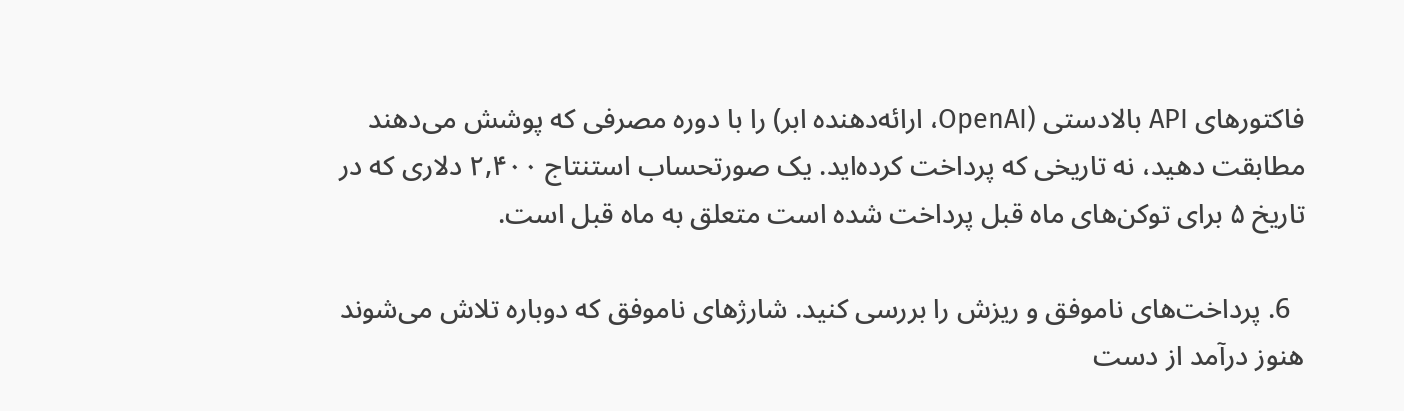فاکتورهای API بالادستی (OpenAI، ارائه‌دهنده ابر) را با دوره مصرفی که پوشش می‌دهند مطابقت دهید، نه تاریخی که پرداخت کرده‌اید. یک صورتحساب استنتاج ۲,۴۰۰ دلاری که در تاریخ ۵ برای توکن‌های ماه قبل پرداخت شده است متعلق به ماه قبل است.

  6. پرداخت‌های ناموفق و ریزش را بررسی کنید. شارژهای ناموفق که دوباره تلاش می‌شوند هنوز درآمد از دست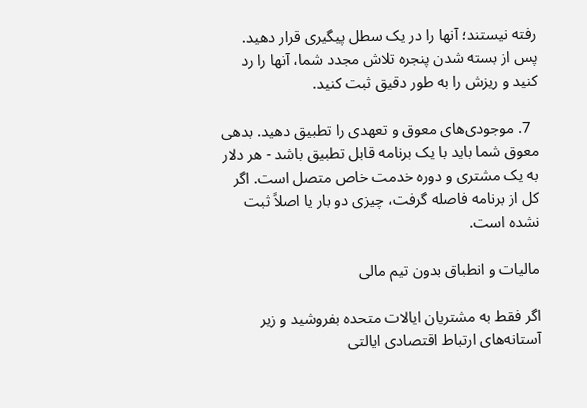رفته نیستند؛ آنها را در یک سطل پیگیری قرار دهید. پس از بسته شدن پنجره تلاش مجدد شما، آنها را رد کنید و ریزش را به طور دقیق ثبت کنید.

  7. موجودی‌های معوق و تعهدی را تطبیق دهید. بدهی معوق شما باید با یک برنامه قابل تطبیق باشد - هر دلار به یک مشتری و دوره خدمت خاص متصل است. اگر کل از برنامه فاصله گرفت، چیزی دو بار یا اصلاً ثبت نشده است.

مالیات و انطباق بدون تیم مالی

اگر فقط به مشتریان ایالات متحده بفروشید و زیر آستانه‌های ارتباط اقتصادی ایالتی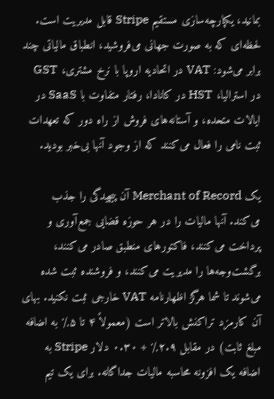بمانید، یکپارچه‌سازی مستقیم Stripe قابل مدیریت است. لحظه‌ای که به صورت جهانی می‌فروشید، انطباق مالیاتی چند برابر می‌شود: VAT در اتحادیه اروپا با نرخ مشتری، GST در استرالیا، HST در کانادا، رفتار متفاوت با SaaS در ایالات متحده، و آستانه‌های فروش از راه دور که تعهدات ثبت نامی را فعال می‌کنند که از وجود آنها بی‌خبر بودید.

یک Merchant of Record آن پیچیدگی را جذب می‌کند. آنها مالیات را در هر حوزه قضایی جمع‌آوری و پرداخت می‌کنند، فاکتورهای منطبق صادر می‌کنند، برگشت‌وجه‌ها را مدیریت می‌کنند، و فروشنده ثبت شده می‌شوند تا شما هرگز اظهارنامه VAT خارجی ثبت نکنید. بهای آن کارمزد تراکنش بالاتر است (معمولاً ۴ تا ۵٪ به اضافه مبلغ ثابت) در مقابل ۲.۹٪ + ۰.۳۰ دلار Stripe به اضافه یک افزونه محاسبه مالیات جداگانه. برای یک تیم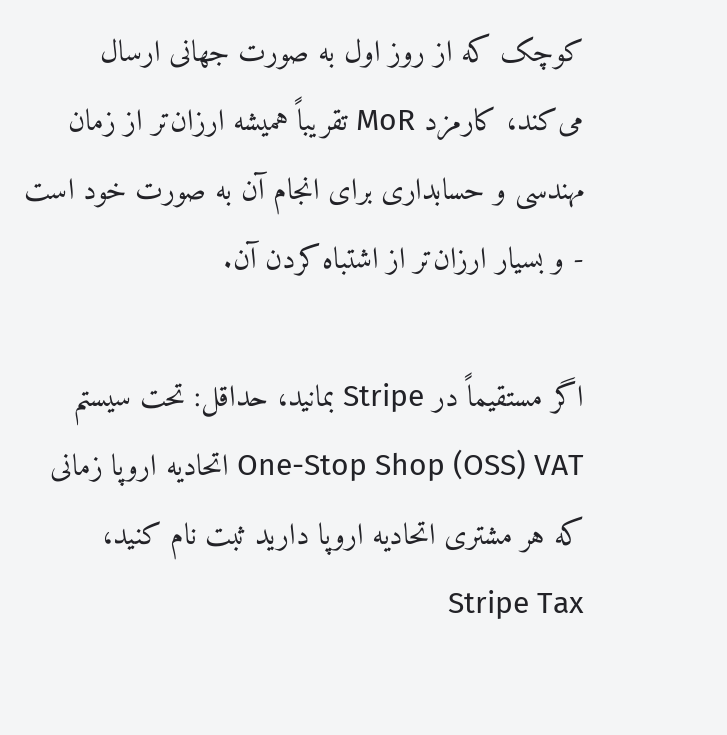کوچک که از روز اول به صورت جهانی ارسال می‌کند، کارمزد MoR تقریباً همیشه ارزان‌تر از زمان مهندسی و حسابداری برای انجام آن به صورت خود است - و بسیار ارزان‌تر از اشتباه کردن آن.

اگر مستقیماً در Stripe بمانید، حداقل: تحت سیستم One-Stop Shop (OSS) VAT اتحادیه اروپا زمانی که هر مشتری اتحادیه اروپا دارید ثبت نام کنید، Stripe Tax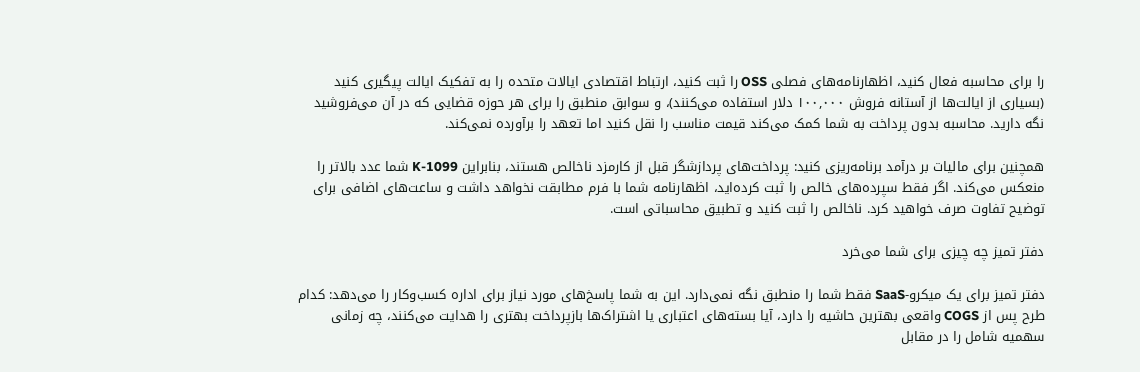را برای محاسبه فعال کنید، اظهارنامه‌های فصلی OSS را ثبت کنید، ارتباط اقتصادی ایالات متحده را به تفکیک ایالت پیگیری کنید (بسیاری از ایالت‌ها از آستانه فروش ۱۰۰,۰۰۰ دلار استفاده می‌کنند)، و سوابق منطبق را برای هر حوزه قضایی که در آن می‌فروشید نگه دارید. محاسبه بدون پرداخت به شما کمک می‌کند قیمت مناسب را نقل کنید اما تعهد را برآورده نمی‌کند.

همچنین برای مالیات بر درآمد برنامه‌ریزی کنید: پرداخت‌های پردازشگر قبل از کارمزد ناخالص هستند، بنابراین 1099-K شما عدد بالاتر را منعکس می‌کند. اگر فقط سپرده‌های خالص را ثبت کرده‌اید، اظهارنامه شما با فرم مطابقت نخواهد داشت و ساعت‌های اضافی برای توضیح تفاوت صرف خواهید کرد. ناخالص را ثبت کنید و تطبیق محاسباتی است.

دفتر تمیز چه چیزی برای شما می‌خرد

دفتر تمیز برای یک میکرو-SaaS فقط شما را منطبق نگه نمی‌دارد. این به شما پاسخ‌های مورد نیاز برای اداره کسب‌وکار را می‌دهد: کدام طرح پس از COGS واقعی بهترین حاشیه را دارد، آیا بسته‌های اعتباری یا اشتراک‌ها بازپرداخت بهتری را هدایت می‌کنند، چه زمانی سهمیه شامل را در مقابل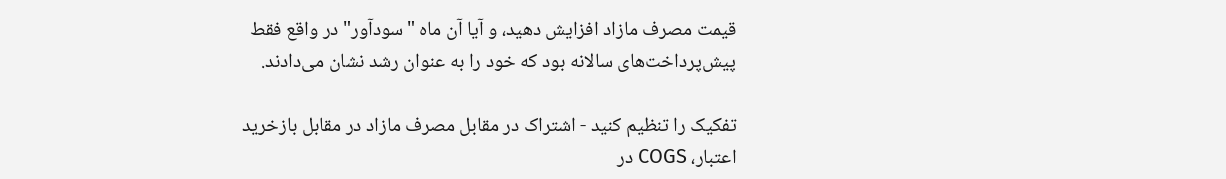قیمت مصرف مازاد افزایش دهید، و آیا آن ماه "سودآور" در واقع فقط پیش‌پرداخت‌های سالانه بود که خود را به عنوان رشد نشان می‌دادند.

تفکیک را تنظیم کنید - اشتراک در مقابل مصرف مازاد در مقابل بازخرید اعتبار، COGS در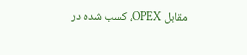مقابل OPEX، کسب شده در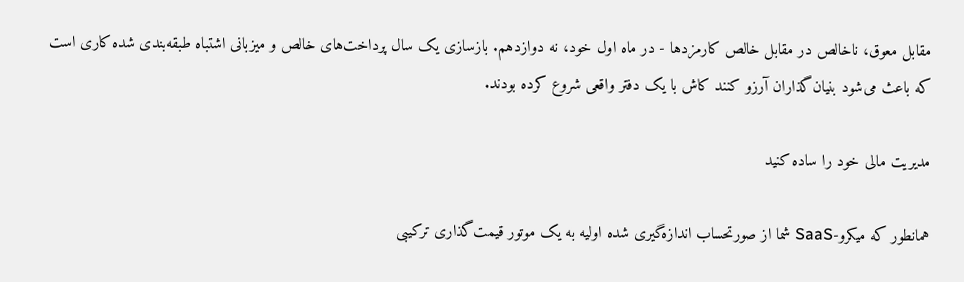مقابل معوق، ناخالص در مقابل خالص کارمزدها - در ماه اول خود، نه دوازدهم. بازسازی یک سال پرداخت‌های خالص و میزبانی اشتباه طبقه‌بندی شده کاری است که باعث می‌شود بنیان‌گذاران آرزو کنند کاش با یک دفتر واقعی شروع کرده بودند.

مدیریت مالی خود را ساده کنید

همانطور که میکرو-SaaS شما از صورتحساب اندازه‌گیری شده اولیه به یک موتور قیمت‌گذاری ترکیبی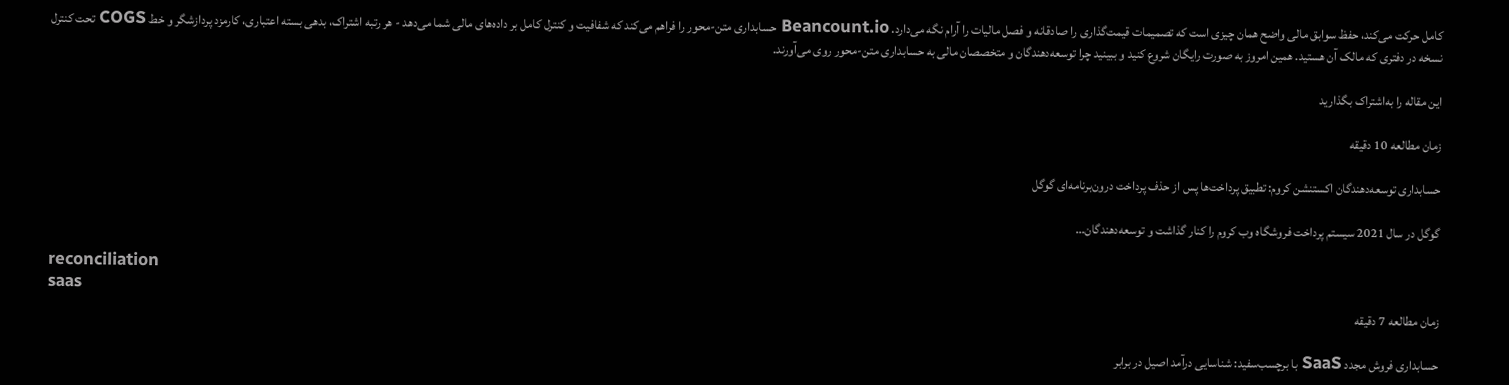کامل حرکت می‌کند، حفظ سوابق مالی واضح همان چیزی است که تصمیمات قیمت‌گذاری را صادقانه و فصل مالیات را آرام نگه می‌دارد. Beancount.io حسابداری متن-محور را فراهم می‌کند که شفافیت و کنترل کامل بر داده‌های مالی شما می‌دهد - هر رتبه اشتراک، بدهی بسته اعتباری، کارمزد پردازشگر و خط COGS تحت کنترل نسخه در دفتری که مالک آن هستید. همین امروز به صورت رایگان شروع کنید و ببینید چرا توسعه‌دهندگان و متخصصان مالی به حسابداری متن-محور روی می‌آورند.

این مقاله را به‌اشتراک بگذارید

زمان مطالعه 10 دقیقه

حسابداری توسعه‌دهندگان اکستنشن کروم: تطبیق پرداخت‌ها پس از حذف پرداخت درون‌برنامه‌ای گوگل

گوگل در سال 2021 سیستم پرداخت فروشگاه وب کروم را کنار گذاشت و توسعه‌دهندگان…

reconciliation
saas
زمان مطالعه 7 دقیقه

حسابداری فروش مجدد SaaS با برچسب‌سفید: شناسایی درآمد اصیل در برابر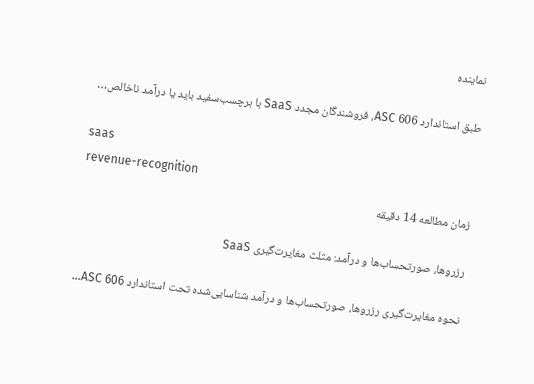نماینده

طبق استاندارد ASC 606، فروشندگان مجدد SaaS با برچسب‌سفید باید یا درآمد ناخالص…

saas
revenue-recognition
زمان مطالعه 14 دقیقه

رزروها، صورتحساب‌ها و درآمد: مثلث مغایرت‌گیری SaaS

نحوه مغایرت‌گیری رزروها، صورتحساب‌ها و درآمد شناسایی‌شده تحت استاندارد ASC 606…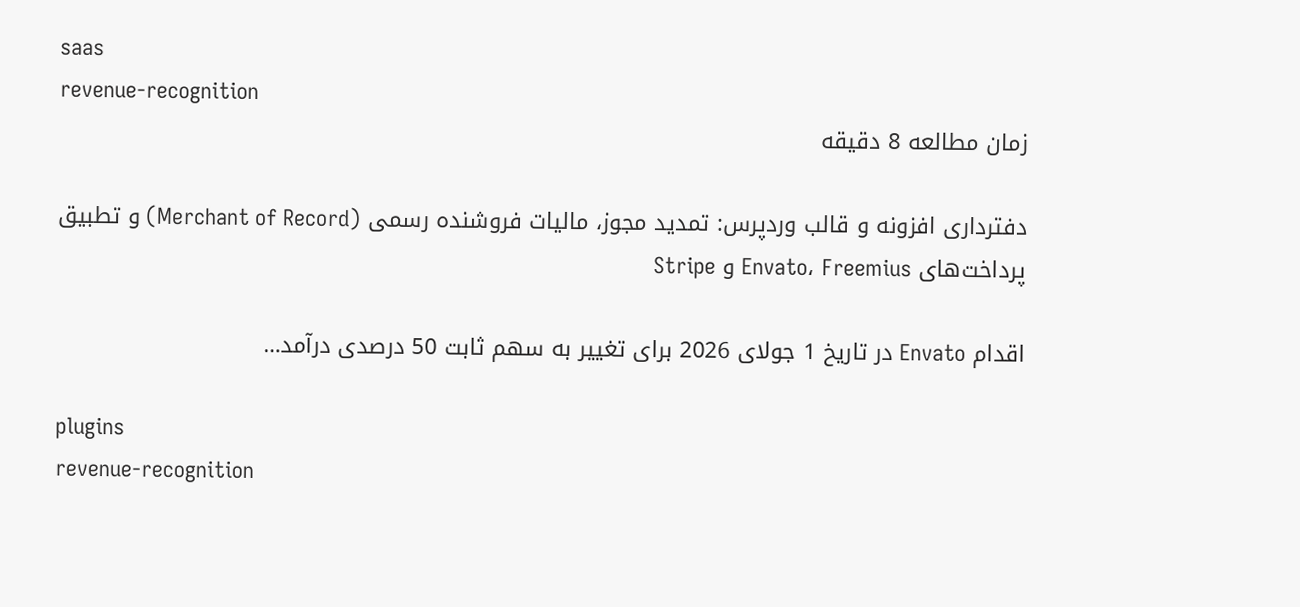saas
revenue-recognition
زمان مطالعه 8 دقیقه

دفترداری افزونه و قالب وردپرس: تمدید مجوز، مالیات فروشنده رسمی (Merchant of Record) و تطبیق پرداخت‌های Envato، Freemius و Stripe

اقدام Envato در تاریخ 1 جولای 2026 برای تغییر به سهم ثابت 50 درصدی درآمد…

plugins
revenue-recognition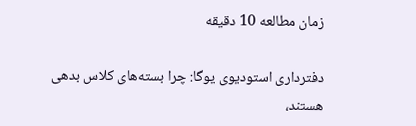زمان مطالعه 10 دقیقه

دفترداری استودیوی یوگا: چرا بسته‌های کلاس بدهی هستند،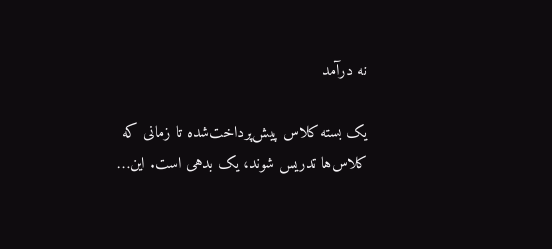نه درآمد

یک بسته کلاس پیش‌پرداخت‌شده تا زمانی که کلاس‌ها تدریس شوند، یک بدهی است. این…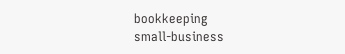bookkeeping
small-business